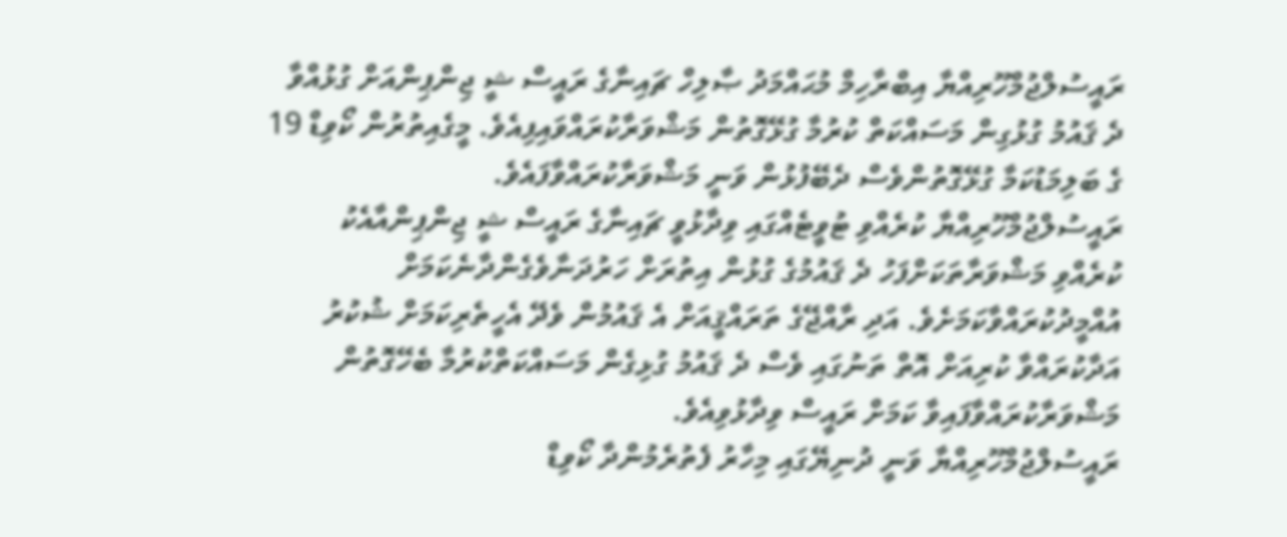ރައީސުލްޖުމްހޫރިއްޔާ އިބްރާހިމް މުޙައްމަދު ޞާލިހް ޗައިނާގެ ރައީސް ޝީ ޖިންޕިންއަށް ގުޅުއްވާ ދެ ޤައުމު ގުޅުގިން މަސައްކަތް ކުރުމާ ގުޅޭގޮތުން މަޝްވަރާކުރައްވައިފިއެވެ. މީގެއިތުރުން ކޯވިޑް 19 ގެ ބަލިމަޑުކަމާ ގުޅޭގޮތުންވެސް ދެބޭފުޅުން ވަނީ މަޝްވަރާކުރައްވާފައެވެ.
ރައީސުލްޖުމްހޫރިއްޔާ ކުރެއްވި ޓުވީޓެއްގައި ވިދާޅުވީ ޗައިނާގެ ރައީސް ޝީ ޖިންޕިންއާއެކު ކުރެއްވި މަޝްވަރާތަކަށްފަހު ދެ ޤައުމުގެ ގުޅުން އިތުރަށް ހަރުދަނާވެގެންދާނެކަމަށް އުއްމީދުކުރައްވާކަމަށެވެ. އަދި ރާއްޖޭގެ ތަރައްޤީއަށް އެ ޤައުމުން ވެދޭ އެހީތެރިކަމަށް ޝުކުރު އަދާކުރައްވާ ކުރިއަށް އޮތް ތަނުގައި ވެސް ދެ ޤައުމު ގުޅިގެން މަސައްކަތްކުރުމާ ބެހޭގޮތުން މަޝްވަރާކުރައްވާފައިވާ ކަމަށް ރައީސް ވިދާޅުވިއެވެ.
ރައީސުލްޖުމްހޫރިއްޔާ ވަނީ ދުނިޔޭގައި މިހާރު ފެތުރެމުންދާ ކޯވިޑް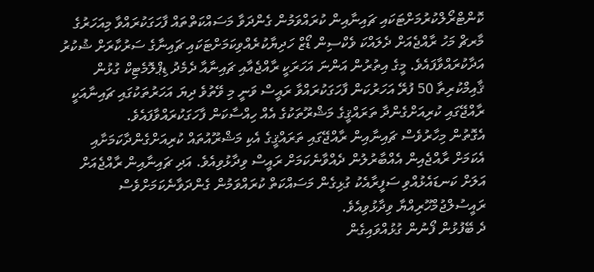ކޮންޓްރޯލްކުރުމަށްޓަކައި ޗައިނާއިން ކުރައްވަމުން ގެންދަވާ މަސައްކަތްތައް ފާހަގަކުރައްވާ މިއަހަރުގެ މާރޗް މަހު ރާއްޖެއަށް ދެލައްކަ ވެކްސިން ޑޯޒް ހަދިޔާކުރެއްވިކަމަށްޓަކައި ޗައިނާގެ ސަރުކާރަށް ޝުކުރު އަދާކުރައްވާފައެވެ. މީގެ އިތުރުން އަންނަ އަހަރަކީ ރާއްޖެއާއި ޗައިނާއާ ދެމެދު ޑިޕްލޮމެޓިކް ގުޅުން ޤާއިމްކުރިތާ 50 ފުރޭ އަހަރުކަން ފާހަގަކުރައްވާ ރައީސް ވަނީ މި ވޭތުވެ ދިޔަ އަހަރުތަކުގައި ޗައިނާއަކީ ރާއްޖޭގައި ކުރިއަށްގެންދާ ތަރައްޤީގެ މަޝްރޫތަކުގެ އެއް ހިއްސާކަން ފާހަގަކުރައްވާފައެވެ.
އެގޮތުން މިހާރުވެސް ޗައިނާއިން ރާއްޖޭގައި ތަރައްޤީގެ އެކި މަޝްރޫއުތައް ކުރިއަށްގެންދާކަމަށާއި އެކަމަށް ރާއްޖެއިން އެއްބާރުލުން ދެއްވާނެކަމަށް ރައީސް ވިދާޅުވިއެވެ. އަދި ޗައިނާއިން ރާއްޖެއަށް އަލަށް ކަނޑައެޅުއްވި ސަފީރާއެކު ގުޅިގެން މަސައްކަތް ކުރައްވަމުން ގެންދަވާނެކަމަށްވެސް ރައީސުލްޖުމްހޫރިއްޔާ ވިދާޅުވިއެވެ.
ދެ ބޭފުޅުން ފޯނުން ގުޅުއްވައިގެން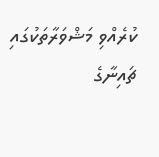ކުރެއްވި މަޝްވަރާތަކުގައި ޗައިނާގެ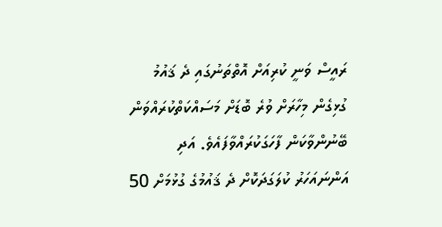ރައީސް ވަނީ ކުރިއަށް އޮތްތަނުގައި ދެ ޤައުމު ގުޅިގެން މިހާރަށް ވުރެ ބޮޑަށް މަސައްކަތްކުރައްވަން ބޭނުންވާކަން ފާހަގަކުރައްވާފައެވެ. އަދި އަންނައަހަރު ކުލަގަދަކޮށް ދެ ޤައުމުގެ ގުޅުމަށް 50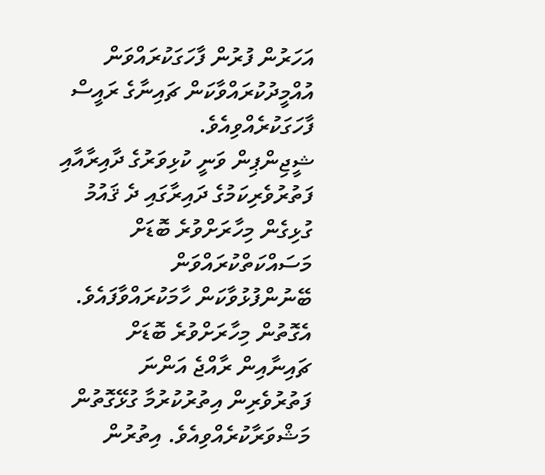އަހަރުން ފުރުން ފާހަގަކުރައްވަން އުއްމީދުކުރައްވާކަން ޗައިނާގެ ރައީސް ފާހަގަކުރެއްވިއެވެ.
ޝީޖިންޕިން ވަނީ ކުޅިވަރުގެ ދާއިރާއާއި ފަތުރުވެރިކަމުގެ ދައިރާގައި ދެ ޤައުމު ގުޅިގެން މިހާރަށްވުރެ ބޮޑަށް މަސައްކަތްކުރައްވަން ބޭނުންފުޅުވާކަން ހާމަކުރައްވާފައެވެ. އެގޮތުން މިހާރަށްވުރެ ބޮޑަށް ޗައިނާއިން ރާއްޖެ އަންނަ ފަތުރުވެރިން އިތުރުކުރުމާ ގުޅޭގޮތުން މަޝްވަރާކުރެއްވިއެވެ. އިތުރުން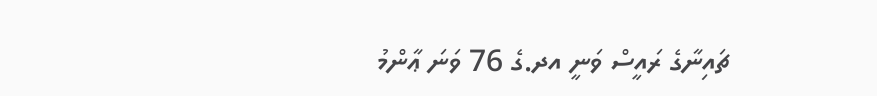ޗައިނާގެ ރައީސް ވަނީ އދ.ގެ 76 ވަނަ ޢާންމު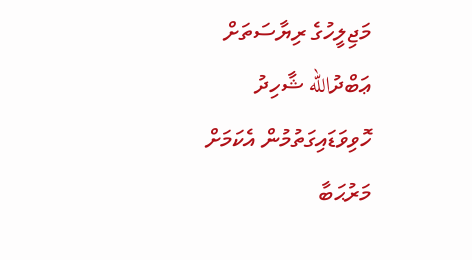މަޖިލީހުގެ ރިޔާސަތަށް ޢަބްދުالله ޝާހިދު ހޮވިވަޑައިގަތުމުން އެކަމަށް މަރުޙަބާ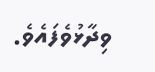ވިދާޅުވެފައެވެ.